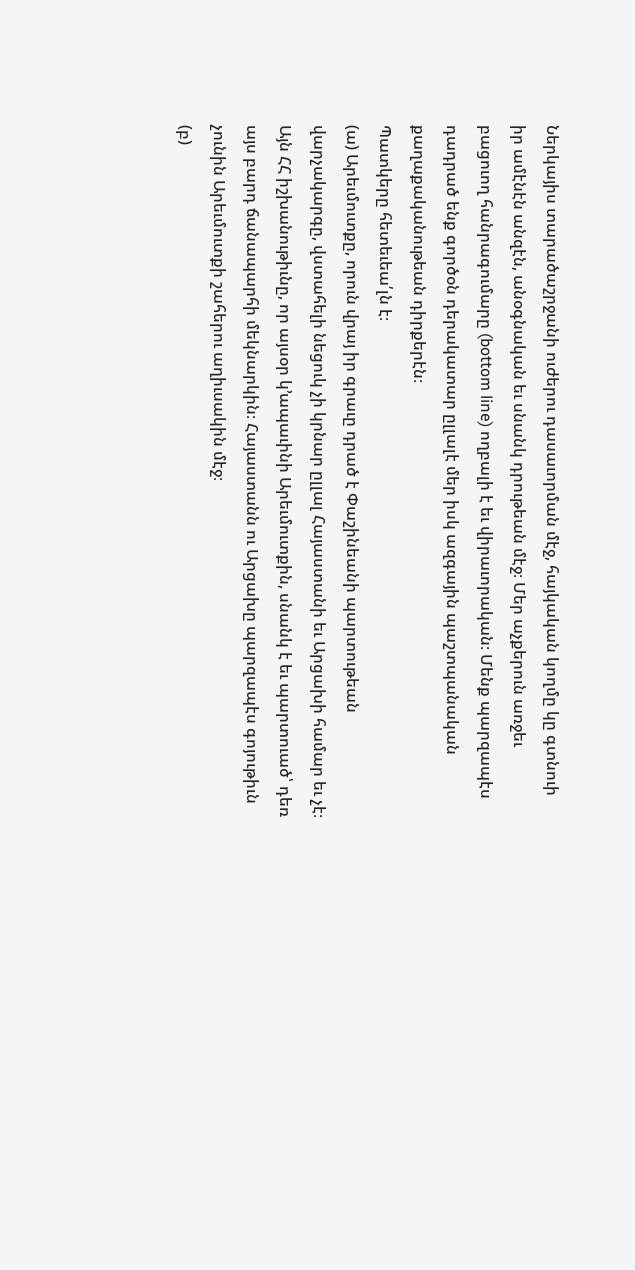Ներկայիս տարածաշրջանի ուժերու դասաւորման մէջ, հայկական կողմը կը գտնուի իր ամէնէն անզէն, անօգնական եւ սնանկ դրութեան մէջ։ Մեր աչքերուն առջեւ բացուող հանրագումարը (bottom line) ողբալի է եւ վիրաւորական։ Մենք պարզապէս դադրած ենք գործօն դերակատար ըլլալէ մեր իսկ ազգային պաշտպանական քաղաքականութեան դիրքերէն։
Պատկերը հետեւեա՛լն է։
(ա) Արեւմուտքը, որուն վրայ իր գրաւը դրած է Փաշինեանի պարտութեան վարչակարգը, վստահելի նեցուկ չի կրնար ըլլալ Հայաստանի եւ Արցախի համար եւ չէ։ Այն ՀՀ իշխանութիւնը, որ այսօր կ’ապաւինի Արեւմուտքին, սնանկ է եւ պարտուած՝ դեռ այս բարդ ճանապարհի մեկնարկին։ Հայաստանն ու Արցախը պարզապէս գոյութիւն չունին Արեւմուտքի շահերու աղիւսակին մէջ։
(բ)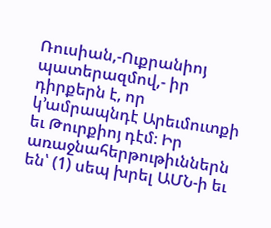Ռուսիան,-Ուքրանիոյ պատերազմով,- իր դիրքերն է, որ կ’ամրապնդէ Արեւմուտքի եւ Թուրքիոյ դէմ։ Իր առաջնահերթութիւններն են՝ (1) սեպ խրել ԱՄՆ-ի եւ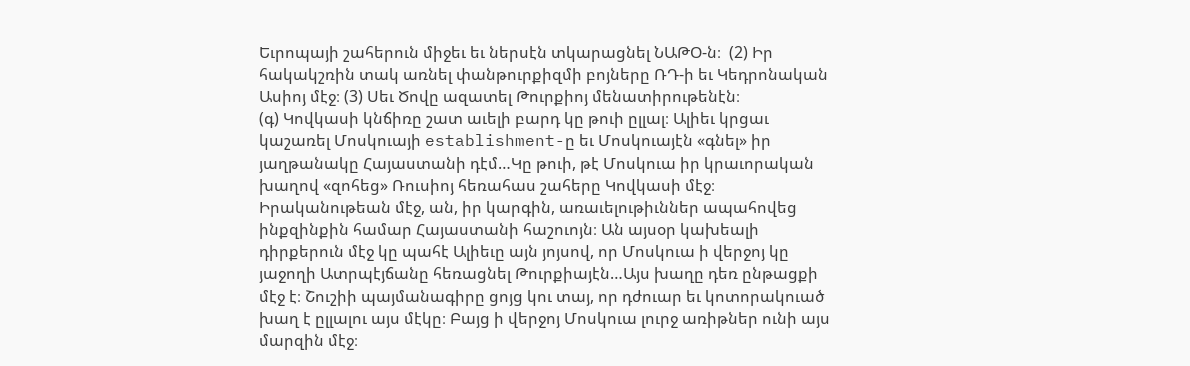Եւրոպայի շահերուն միջեւ եւ ներսէն տկարացնել ՆԱԹՕ-ն։  (2) Իր հակակշռին տակ առնել փանթուրքիզմի բոյները ՌԴ-ի եւ Կեդրոնական Ասիոյ մէջ։ (3) Սեւ Ծովը ազատել Թուրքիոյ մենատիրութենէն։
(գ) Կովկասի կնճիռը շատ աւելի բարդ կը թուի ըլլալ։ Ալիեւ կրցաւ կաշառել Մոսկուայի establishment-ը եւ Մոսկուայէն «գնել» իր յաղթանակը Հայաստանի դէմ…Կը թուի, թէ Մոսկուա իր կրաւորական խաղով «զոհեց» Ռուսիոյ հեռահաս շահերը Կովկասի մէջ։ Իրականութեան մէջ, ան, իր կարգին, առաւելութիւններ ապահովեց ինքզինքին համար Հայաստանի հաշուոյն։ Ան այսօր կախեալի դիրքերուն մէջ կը պահէ Ալիեւը այն յոյսով, որ Մոսկուա ի վերջոյ կը յաջողի Ատրպէյճանը հեռացնել Թուրքիայէն…Այս խաղը դեռ ընթացքի մէջ է։ Շուշիի պայմանագիրը ցոյց կու տայ, որ դժուար եւ կոտորակուած խաղ է ըլլալու այս մէկը։ Բայց ի վերջոյ Մոսկուա լուրջ առիթներ ունի այս մարզին մէջ։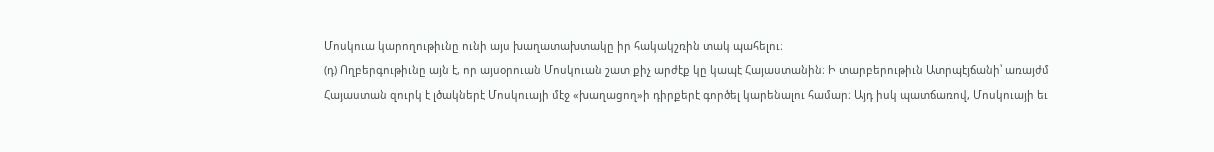Մոսկուա կարողութիւնը ունի այս խաղատախտակը իր հակակշռին տակ պահելու։
(դ) Ողբերգութիւնը այն է, որ այսօրուան Մոսկուան շատ քիչ արժէք կը կապէ Հայաստանին։ Ի տարբերութիւն Ատրպէյճանի՝ առայժմ Հայաստան զուրկ է լծակներէ Մոսկուայի մէջ «խաղացող»ի դիրքերէ գործել կարենալու համար։ Այդ իսկ պատճառով, Մոսկուայի եւ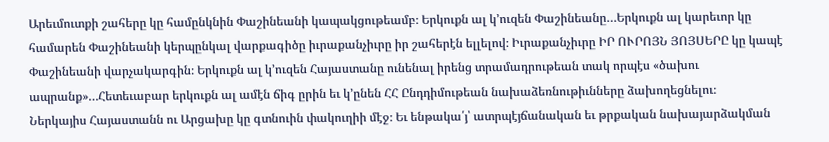Արեւմուտքի շահերը կը համընկնին Փաշինեանի կապակցութեամբ։ Երկուքն ալ կ’ուզեն Փաշինեանը…Երկուքն ալ կարեւոր կը համարեն Փաշինեանի կերպընկալ վարքագիծը իւրաքանչիւրը իր շահերէն ելլելով։ Իւրաքանչիւրը ԻՐ ՈՒՐՈՅՆ ՅՈՅՍԵՐԸ կը կապէ Փաշինեանի վարչակարգին։ Երկուքն ալ կ’ուզեն Հայաստանը ունենալ իրենց տրամադրութեան տակ որպէս «ծախու ապրանք»…Հետեւաբար երկուքն ալ ամէն ճիգ ըրին եւ կ’ընեն ՀՀ Ընդդիմութեան նախաձեռնութիւնները ձախողեցնելու։
Ներկայիս Հայաստանն ու Արցախը կը գտնուին փակուղիի մէջ։ Եւ ենթակա՛յ՝ ատրպէյճանական եւ թրքական նախայարձակման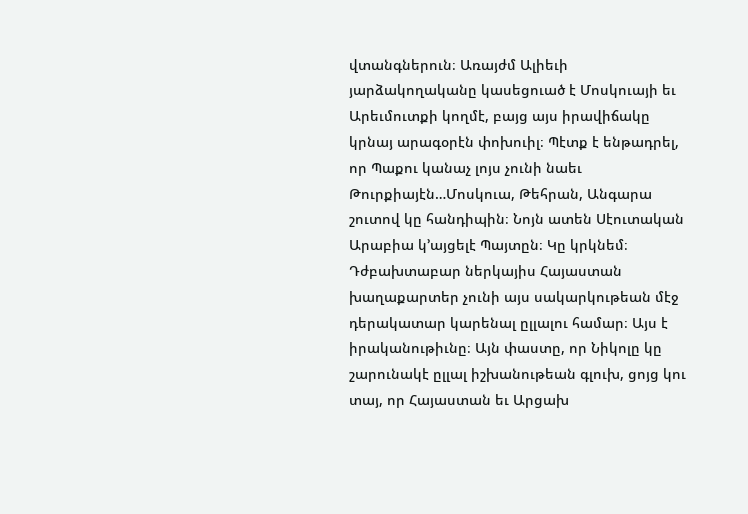վտանգներուն։ Առայժմ Ալիեւի յարձակողականը կասեցուած է Մոսկուայի եւ Արեւմուտքի կողմէ, բայց այս իրավիճակը կրնայ արագօրէն փոխուիլ։ Պէտք է ենթադրել, որ Պաքու կանաչ լոյս չունի նաեւ Թուրքիայէն…Մոսկուա, Թեհրան, Անգարա շուտով կը հանդիպին։ Նոյն ատեն Սէուտական Արաբիա կ’այցելէ Պայտըն։ Կը կրկնեմ։ Դժբախտաբար ներկայիս Հայաստան խաղաքարտեր չունի այս սակարկութեան մէջ դերակատար կարենալ ըլլալու համար։ Այս է իրականութիւնը։ Այն փաստը, որ Նիկոլը կը շարունակէ ըլլալ իշխանութեան գլուխ, ցոյց կու տայ, որ Հայաստան եւ Արցախ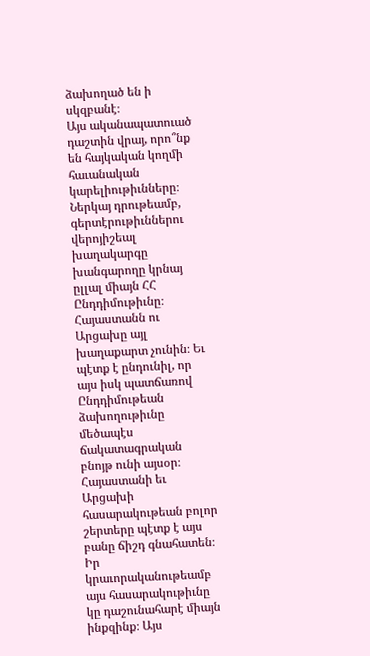ձախողած են ի սկզբանէ։
Այս ականապատուած դաշտին վրայ, որո՞նք են հայկական կողմի հաւանական կարելիութիւնները։
Ներկայ դրութեամբ, գերտէրութիւններու վերոյիշեալ խաղակարգը խանգարողը կրնայ ըլլալ միայն ՀՀ Ընդդիմութիւնը։ Հայաստանն ու Արցախը այլ խաղաքարտ չունին։ Եւ պէտք է ընդունիլ, որ այս իսկ պատճառով Ընդդիմութեան ձախողութիւնը մեծապէս ճակատագրական բնոյթ ունի այսօր։ Հայաստանի եւ Արցախի հասարակութեան բոլոր շերտերը պէտք է այս բանը ճիշդ գնահատեն։ Իր կրաւորականութեամբ այս հասարակութիւնը կը դաշունահարէ միայն ինքզինք։ Այս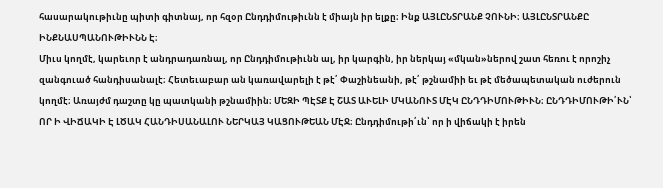հասարակութիւնը պիտի գիտնայ, որ հզօր Ընդդիմութիւնն է միայն իր ելքը։ Ինք ԱՅԼԸՆՏՐԱՆՔ ՉՈՒՆԻ։ ԱՅԼԸՆՏՐԱՆՔԸ ԻՆՔՆԱՍՊԱՆՈՒԹԻՒՆՆ Է։
Միւս կողմէ, կարեւոր է անդրադառնալ, որ Ընդդիմութիւնն ալ, իր կարգին, իր ներկայ «մկան»ներով շատ հեռու է որոշիչ զանգուած հանդիսանալէ։ Հետեւաբար ան կառավարելի է թէ՛ Փաշինեանի, թէ՛ թշնամիի եւ թէ մեծապետական ուժերուն կողմէ։ Առայժմ դաշտը կը պատկանի թշնամիին։ ՄԵԶԻ ՊԷՏՔ Է ՇԱՏ ԱՒԵԼԻ ՄԿԱՆՈՒՏ ՄԷԿ ԸՆԴԴԻՄՈՒԹԻՒՆ։ ԸՆԴԴԻՄՈՒԹԻ՛ՒՆ՝ ՈՐ Ի ՎԻՃԱԿԻ Է ԼԾԱԿ ՀԱՆԴԻՍԱՆԱԼՈՒ ՆԵՐԿԱՅ ԿԱՑՈՒԹԵԱՆ ՄԷՋ։ Ընդդիմութի՛ւն՝ որ ի վիճակի է իրեն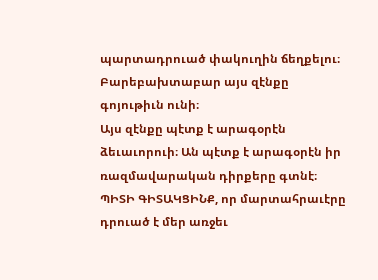պարտադրուած փակուղին ճեղքելու։ Բարեբախտաբար այս զէնքը գոյութիւն ունի։
Այս զէնքը պէտք է արագօրէն ձեւաւորուի։ Ան պէտք է արագօրէն իր ռազմավարական դիրքերը գտնէ։ ՊԻՏԻ ԳԻՏԱԿՑԻՆՔ, որ մարտահրաւէրը դրուած է մեր առջեւ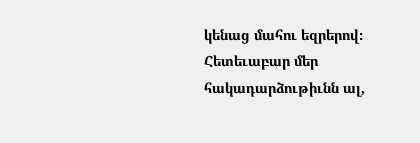կենաց մահու եզրերով։ Հետեւաբար մեր հակադարձութիւնն ալ,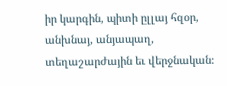իր կարգին, պիտի ըլլայ հզօր, անխնայ, անյապաղ, տեղաշարժային եւ վերջնական։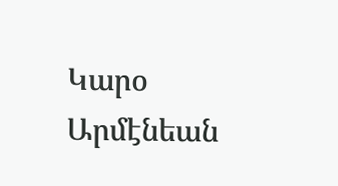Կարօ Արմէնեան